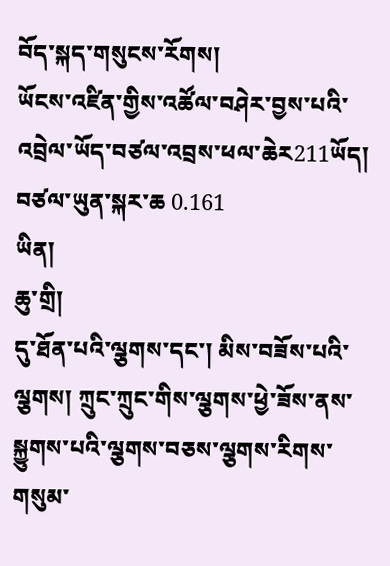བོད་སྐད་གསུངས་རོགས།
ཡོངས་འཛིན་གྱིས་འཚོལ་བཤེར་བྱས་པའི་འབྲེལ་ཡོད་བཙལ་འབྲས་ཕལ་ཆེར211ཡོད། བཙལ་ཡུན་སྐར་ཆ 0.161
ཡིན།
ཆུ་གྲི།
དུ་ཐོན་པའི་ལྕགས་དང་། མིས་བཟོས་པའི་ལྕགས། ཀྲུང་ཀྲུང་གིས་ལྕགས་ཕྱེ་ཟོས་ནས་སྐྱུགས་པའི་ལྕགས་བཅས་ལྕགས་རིགས་གསུམ་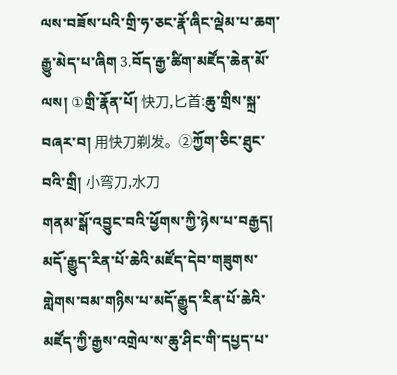ལས་བཟོས་པའི་གྲི་ཧ་ཅང་རྣོ་ཞིང་ལྡེམ་པ་ཆག་རྒྱུ་མེད་པ་ཞིག 3.བོད་རྒྱ་ཚིག་མཛོད་ཆེན་མོ་ལས། ①གྲི་རྣོན་པོ། 快刀,匕首:ཆུ་གྲིས་སྐྲ་བཞར་བ། 用快刀剃发。②ཀྱོག་ཅིང་ཐུང་བའི་གྲི། 小弯刀,水刀
གནམ་སྒོ་འབྱུང་བའི་ཕྱོགས་ཀྱི་ཉེས་པ་བརྒྱད།
མདོ་རྒྱུད་རིན་པོ་ཆེའི་མཛོད་དེབ་གཟུགས་གླེགས་བམ་གཉིས་པ་མདོ་རྒྱུད་རིན་པོ་ཆེའི་མཛོད་ཀྱི་རྒྱས་འགྲེལ་ས་ཆུ་ཤིང་གི་དཔྱད་པ་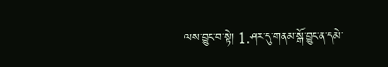ལས་བྱུང་བ་སྟེ། 1.ཤར་དུ་གནམ་སྒོ་བྱུང་ན་དམེ་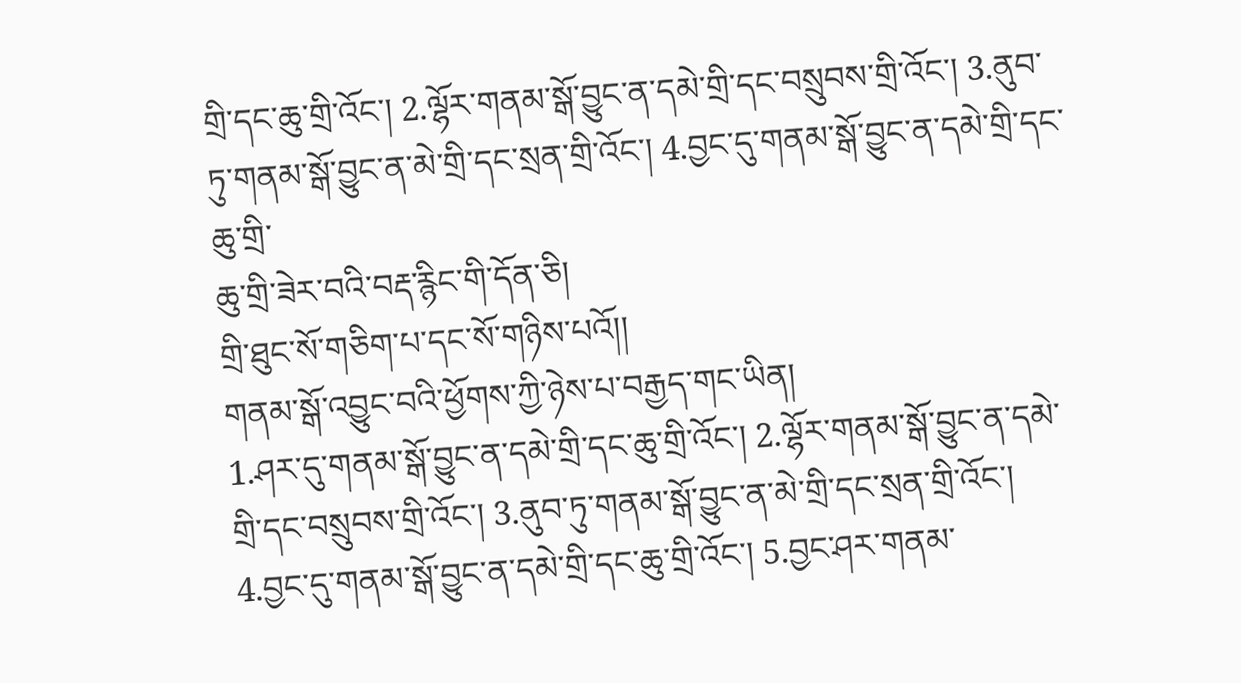གྲི་དང་ཆུ་གྲི་འོང་། 2.ལྷོར་གནམ་སྒོ་བྱུང་ན་དམེ་གྲི་དང་བསྲུབས་གྲི་འོང་། 3.ནུབ་ཏུ་གནམ་སྒོ་བྱུང་ན་མེ་གྲི་དང་སྲན་གྲི་འོང་། 4.བྱང་དུ་གནམ་སྒོ་བྱུང་ན་དམེ་གྲི་དང་ཆུ་གྲི་
ཆུ་གྲི་ཟེར་བའི་བརྡ་རྙིང་གི་དོན་ཅི།
གྲི་ཐུང་སོ་གཅིག་པ་དང་སོ་གཉིས་པའོ།།
གནམ་སྒོ་འབྱུང་བའི་ཕྱོགས་ཀྱི་ཉེས་པ་བརྒྱད་གང་ཡིན།
1.ཤར་དུ་གནམ་སྒོ་བྱུང་ན་དམེ་གྲི་དང་ཆུ་གྲི་འོང་། 2.ལྷོར་གནམ་སྒོ་བྱུང་ན་དམེ་གྲི་དང་བསྲུབས་གྲི་འོང་། 3.ནུབ་ཏུ་གནམ་སྒོ་བྱུང་ན་མེ་གྲི་དང་སྲན་གྲི་འོང་། 4.བྱང་དུ་གནམ་སྒོ་བྱུང་ན་དམེ་གྲི་དང་ཆུ་གྲི་འོང་། 5.བྱང་ཤར་གནམ་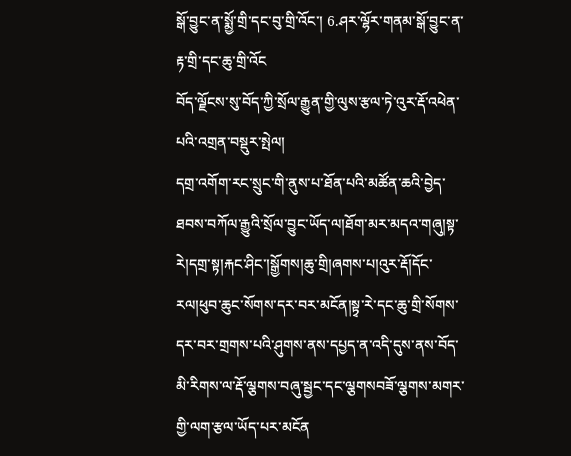སྒོ་བྱུང་ན་སྨྱོ་གྲི་དང་བུ་གྲི་འོང་། 6.ཤར་ལྷོར་གནམ་སྒོ་བྱུང་ན་རྟ་གྲི་དང་ཆུ་གྲི་འོང
བོད་ལྗོངས་སུ་བོད་ཀྱི་སྲོལ་རྒྱུན་གྱི་ལུས་རྩལ་ཏེ་འུར་རྡོ་འཕེན་པའི་འགྲན་བསྡུར་སྤེལ།
དགྲ་འགོག་རང་སྲུང་གི་ནུས་པ་ཐོན་པའི་མཚོན་ཆའི་བྱེད་ཐབས་བཀོལ་རྒྱུའི་སྲོལ་བྱུང་ཡོད་ལ།ཐོག་མར་མདའ་གཞུ།སྟ་རེ།དགྲ་སྟ།རྐང་ཤིང་།སྒྱོགས།ཆུ་གྲི།ཞགས་པ།འུར་རྡོ།དོང་རལ།ཕུབ་ཆུང་སོགས་དར་བར་མངོན།སྟྭ་རེ་དང་ཆུ་གྲི་སོགས་དར་བར་གྲགས་པའི་ཤུགས་ནས་དཔྱད་ན་འདི་དུས་ནས་བོད་མི་རིགས་ལ་རྡོ་ལྕགས་བཞུ་སྦྱང་དང་ལྕགསབཟོ་ལྕགས་མགར་གྱི་ལག་རྩལ་ཡོད་པར་མངོན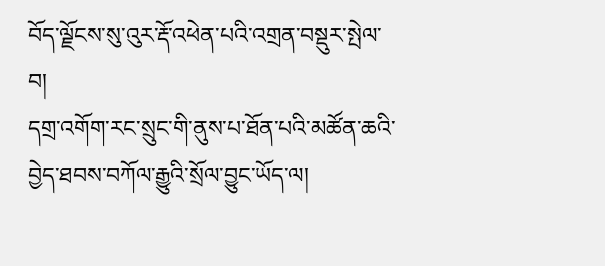བོད་ལྗོངས་སུ་འུར་རྡོ་འཕེན་པའི་འགྲན་བསྡུར་སྤེལ་བ།
དགྲ་འགོག་རང་སྲུང་གི་ནུས་པ་ཐོན་པའི་མཚོན་ཆའི་བྱེད་ཐབས་བཀོལ་རྒྱུའི་སྲོལ་བྱུང་ཡོད་ལ།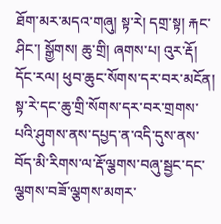ཐོག་མར་མདའ་གཞུ། སྟ་རེ། དགྲ་སྟ། རྐང་ཤིང་། སྒྱོགས། ཆུ་གྲི། ཞགས་པ། འུར་རྡོ། དོང་རལ། ཕུབ་ཆུང་སོགས་དར་བར་མངོན། སྟ་རེ་དང་ཆུ་གྲི་སོགས་དར་བར་གྲགས་པའི་ཤུགས་ནས་དཔྱད་ན་འདི་དུས་ནས་བོད་མི་རིགས་ལ་རྡོ་ལྕགས་བཞུ་སྦྱང་དང་ལྕགས་བཟོ་ལྕགས་མགར་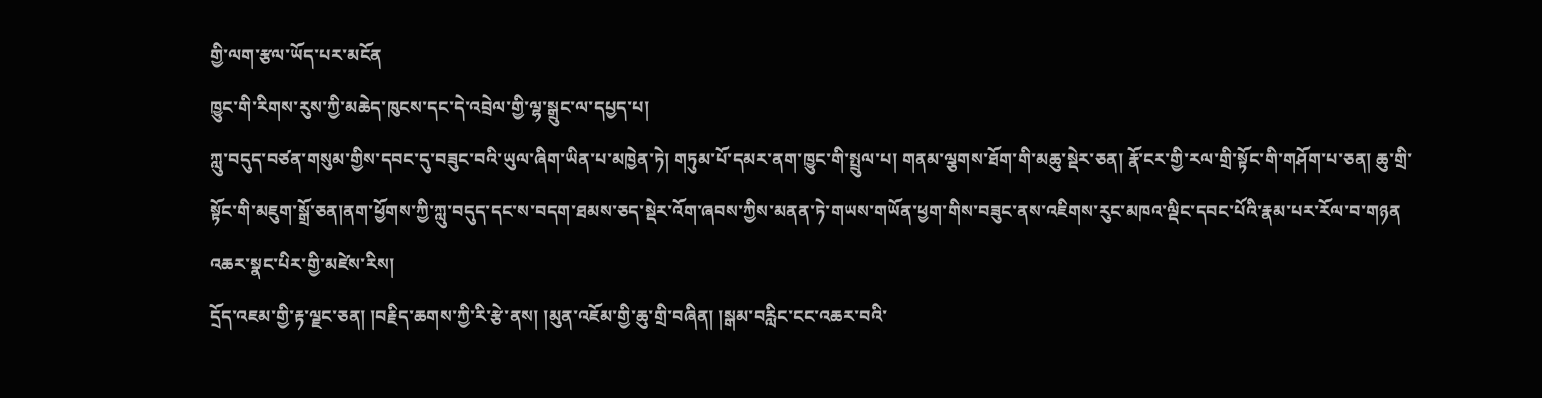གྱི་ལག་རྩལ་ཡོད་པར་མངོན
ཁྱུང་གི་རིགས་རུས་ཀྱི་མཆེད་ཁུངས་དང་དེ་འབྲེལ་གྱི་ལྷ་སྒྲུང་ལ་དཔྱད་པ།
ཀླུ་བདུད་བཙན་གསུམ་གྱིས་དབང་དུ་བཟུང་བའི་ཡུལ་ཞིག་ཡིན་པ་མཁྱེན་ཏེ། གཏུམ་པོ་དམར་ནག་ཁྱུང་གི་སྤྲུལ་པ། གནམ་ལྕགས་ཐོག་གི་མཆུ་སྡེར་ཅན། རྣོ་ངར་གྱི་རལ་གྲི་སྟོང་གི་གཤོག་པ་ཅན། ཆུ་གྲི་སྟོང་གི་མཇུག་སྒྲོ་ཅན།ནག་ཕྱོགས་ཀྱི་ཀླུ་བདུད་དང་ས་བདག་ཐམས་ཅད་སྡེར་འོག་ཞབས་ཀྱིས་མནན་ཏེ་གཡས་གཡོན་ཕྱག་གིས་བཟུང་ནས་འཇིགས་རུང་མཁའ་ལྡིང་དབང་པོའི་རྣམ་པར་རོལ་བ་གཉན
འཆར་སྣང་པིར་གྱི་མཛེས་རིས།
དྲོད་འཇམ་གྱི་རྟ་ལྗང་ཅན། །བརྗིད་ཆགས་ཀྱི་རི་རྩེ་ནས། །མུན་འཇོམ་གྱི་ཆུ་གྲི་བཞིན། །སྒམ་བརླིང་ངང་འཆར་བའི་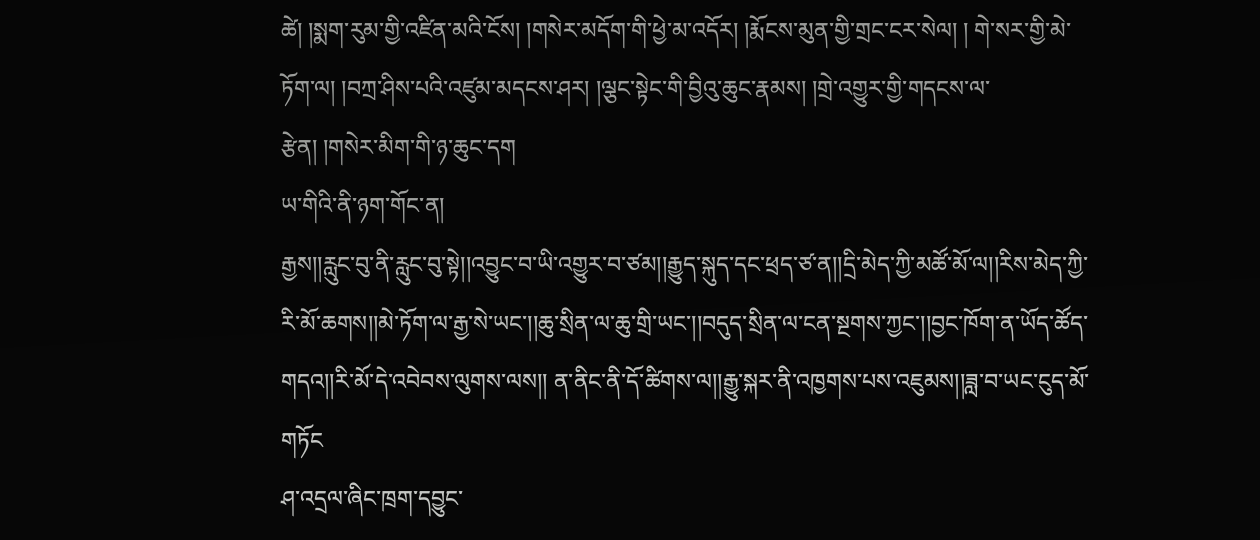ཚེ། །སྨག་རུམ་གྱི་འཛིན་མའི་ངོས། །གསེར་མདོག་གི་ཕྱེ་མ་འདོར། །རྨོངས་མུན་གྱི་གྲང་ངར་སེལ། ། གེ་སར་གྱི་མེ་ཏོག་ལ། །བཀྲ་ཤིས་པའི་འཛུམ་མདངས་ཤར། །ལྕང་སྟེང་གི་བྱིའུ་ཆུང་རྣམས། །གྲེ་འགྱུར་གྱི་གདངས་ལ་རྩེན། །གསེར་མིག་གི་ཉ་ཆུང་དག
ཡ་གིའི་ནི་ཉག་གོང་ན།
རྒྱས།།རླུང་བུ་ནི་རླུང་བུ་སྟེ།།འབྱུང་བ་ཡི་འགྱུར་བ་ཙམ།།རྒྱུད་སྐུད་དང་ཕྲད་ཙ་ན།།དྲི་མེད་ཀྱི་མཚོ་མོ་ལ།།རིས་མེད་ཀྱི་རི་མོ་ཆགས།།མེ་ཏོག་ལ་རྒྱ་སེ་ཡང་།།ཆུ་སྲིན་ལ་ཆུ་གྲི་ཡང་།།བདུད་སྲིན་ལ་ངན་སྔགས་ཀྱང་།།བྱང་ཁོག་ན་ཡོད་ཚོད་གདའ།།རི་མོ་དེ་འབེབས་ལུགས་ལས།། ན་ནིང་ནི་དོ་ཚིགས་ལ།།རྒྱུ་སྐར་ནི་འཁྱགས་པས་འཇུམས།།ཟླ་བ་ཡང་ངུད་མོ་གཏོང
ཤ་འདྲལ་ཞིང་ཁྲག་དབྱུང་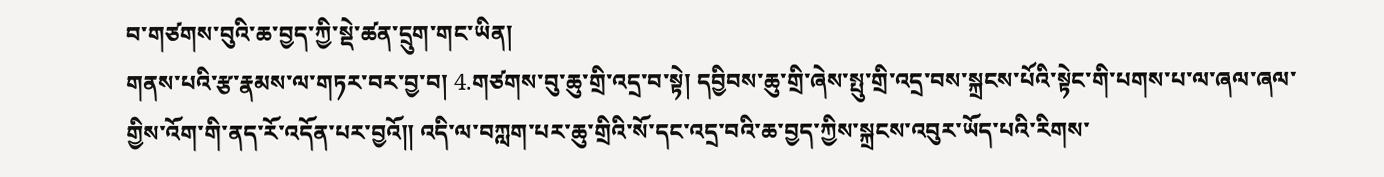བ་གཙགས་བུའི་ཆ་བྱད་ཀྱི་སྡེ་ཚན་དྲུག་གང་ཡིན།
གནས་པའི་རྩ་རྣམས་ལ་གཏར་བར་བྱ་བ། 4.གཙགས་བུ་ཆུ་གྲི་འདྲ་བ་སྟེ། དབྱིབས་ཆུ་གྲི་ཞེས་སྤུ་གྲི་འདྲ་བས་སྐྲངས་པོའི་སྟེང་གི་པགས་པ་ལ་ཞལ་ཞལ་གྱིས་འོག་གི་ནད་རོ་འདོན་པར་བྱའོ༎ འདི་ལ་བཀླག་པར་ཆུ་གྲིའི་སོ་དང་འདྲ་བའི་ཆ་བྱད་ཀྱིས་སྐྲངས་འབུར་ཡོད་པའི་རིགས་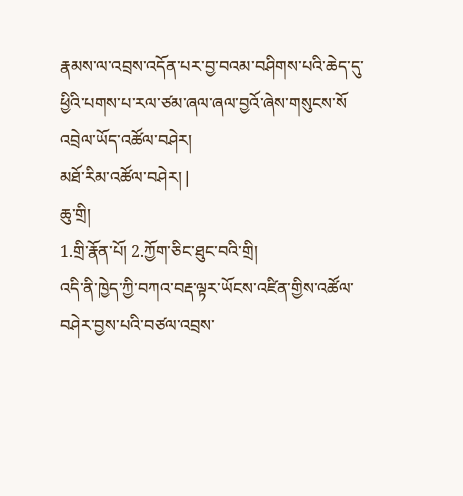རྣམས་ལ་འབྲས་འདོན་པར་བྱ་བའམ་བཤིགས་པའི་ཆེད་དུ་ཕྱིའི་པགས་པ་རལ་ཙམ་ཞལ་ཞལ་བྱའོ་ཞེས་གསུངས་སོ
འབྲེལ་ཡོད་འཚོལ་བཤེར།
མཐོ་རིམ་འཚོལ་བཤེར། |
ཆུ་གྲི།
1.གྲི་རྣོན་པོ། 2.ཀྱོག་ཅིང་ཐུང་བའི་གྲི།
འདི་ནི་ཁྱེད་ཀྱི་བཀའ་བརྡ་ལྟར་ཡོངས་འཛིན་གྱིས་འཚོལ་བཤེར་བྱས་པའི་བཙལ་འབྲས་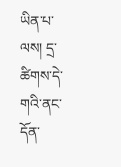ཡིན་པ་ལས། དྲ་ཚིགས་དེ་གའི་ནང་དོན་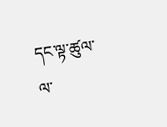དང་ལྟ་ཚུལ་ལ་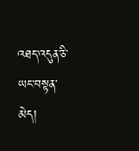འཐད་འདུན་ཅི་ཡང་བསྟན་མེད།